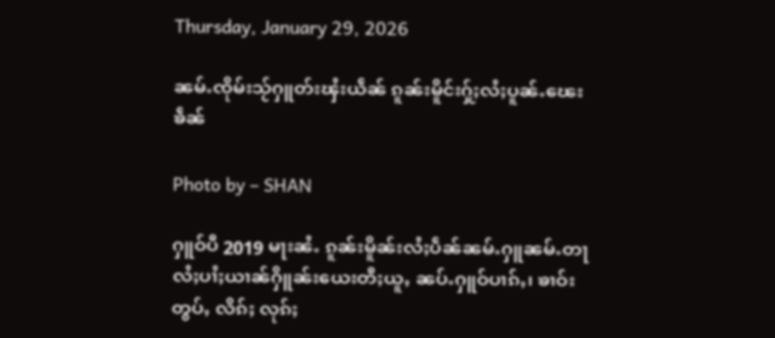Thursday, January 29, 2026

ၼမ်ႉၸိုမ်းသႂ်ႁူတ်းၾႆးယဵၼ် ၵူၼ်းမိူင်းႁႂ်ႈလႆႈပူၼ်ႉၽေးၶဵၼ်

Photo by – SHAN

ႁူဝ်ပီ 2019 မႃးၼႆႉ ၵူၼ်းမိူၼ်းလႆႈပဵၼ်ၼမ်ႉႁူၼမ်ႉတႃ လႆႈပၢႆႈယၢၼ်ႁိူၼ်းယေးတီႈယူႇ ၼပ်ႉႁူဝ်ပၢၵ်ႇ၊ ၶၢဝ်းတွပ်ႇ လိၵ်ႈ လုၵ်ႈ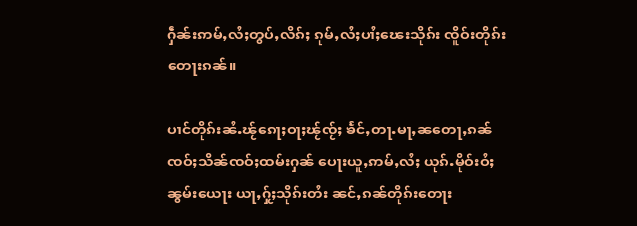ႁဵၼ်းဢမ်ႇလႆႈတွပ်ႇလိၵ်ႈ ၵုမ်ႇလႆႈပၢႆႈၽေးသိုၵ်း ၸိူဝ်းတိုၵ်းတေႃးၵၼ်။

ပၢင်တိုၵ်းၼႆႉၽႂ်ၵေႃႈဝႃႈၽႂ်ၸႂ်ႈ ၶႅင်ႇတႃႉမႃႇၼတေႃႇၵၼ် ၸဝ်ႈသိၼ်ၸဝ်ႈထမ်းႁၼ် ပေႃးယူႇဢမ်ႇလႆႈ ယုၵ်ႉမိုဝ်းဝႆႈ ၼွမ်းယေႃး ယႃႇႁႂ်ႈသိုၵ်းတႆး ၼင်ႇၵၼ်တိုၵ်းတေႃး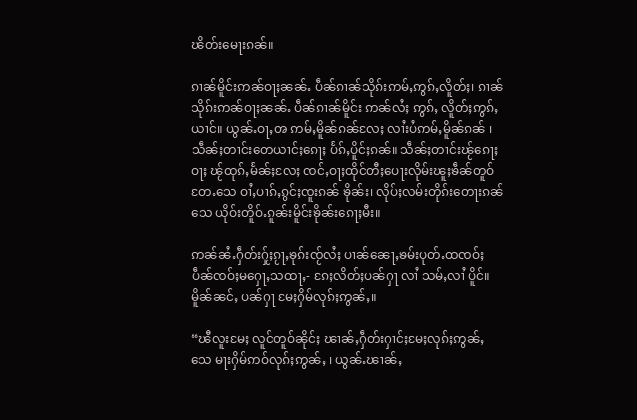ၽိတ်းမေႃးၵၼ်။

ၵၢၼ်မိူင်းဢၼ်ဝႃႈၼၼ်ႉ ပဵၼ်ၵၢၼ်သိုၵ်းဢမ်ႇဢွၵ်ႇလိူတ်ႈ၊ ၵၢၼ်သိုၵ်းဢၼ်ဝႃႈၼၼ်ႉ ပဵၼ်ၵၢၼ်မိူင်း ဢၼ်လႆႈ ဢွၵ်ႇ လိူတ်ႈဢွၵ်ႇယၢင်။ ယွၼ်ႉဝႃႇၻ ဢမ်ႇမိူၼ်ၵၼ်လႄႈ လၢႆးပႆဢမ်ႇမိူၼ်ၵၼ် ၊ သဵၼ်ႈတၢင်းတေယၢင်ႈၵေႃႈ ပႅၵ်ႇပိူင်ႈၵၼ်။ သဵၼ်ႈတၢင်းၽႂ်ၵေႃႈဝႃႈ ၽႂ်ထုၵ်ႇမႅၼ်ႈလႄႈ ၸင်ႇဝႃႈထိုင်တီႈပေႃးလိုမ်းၽူႈၶဵၼ်တူဝ်တႄႉသေ ဝၢႆႇပၢၵ်ႇၵွင်ႈၸူးၵၼ် ၶိုၼ်း၊ လိုပ်ႈလမ်းတိုၵ်းတေႃးၵၼ်သေ ယိုဝ်းတိူဝ်ႉၵူၼ်းမိူင်းၶိုၼ်းၵေႃႈမီး။

ဢၼ်ၼႆႉႁဵတ်းႁႂ်ႈၵႂႃႇၶုၵ်းၸႂ်လႆႈ ပၢၼ်ၼေႃႇၶမ်းပုတ်ႉထၸဝ်ႈ ပဵၼ်ၸဝ်ႈမႁေႃႇသထႃႇ- ၵႄႈလိတ်ႈပၼ်ႁႃ လၢႆ သမ်ႇလၢႆ ပိူင်။ မိူၼ်ၼင်ႇ ပၼ်ႁႃ မႄႈႁိမ်လုၵ်ႈဢွၼ်ႇ။

“ၽီလူးမႄႈ လူင်တူဝ်ၼိုင်ႈ ၽၢၼ်ႇႁဵတ်းႁၢင်ႈမႄႈလုၵ်ႈဢွၼ်ႇ သေ မႃးႁိမ်ဢဝ်လုၵ်ႈဢွၼ်ႇ ၊ ယွၼ်ႉၽၢၼ်ႇ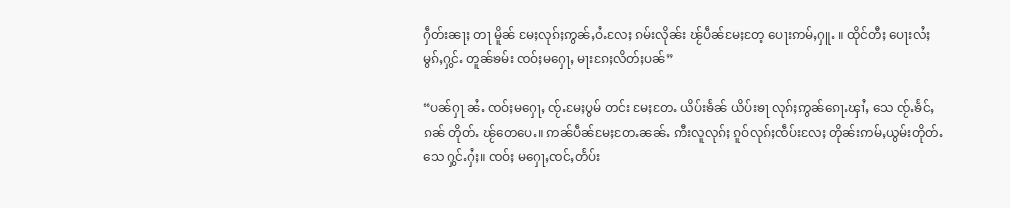ႁဵတ်းၼႃႈ တႃ မိူၼ် မႄႈလုၵ်ႈဢွၼ်ႇဝႆႉလႄႈ ၵမ်းလိုၼ်း ၽႂ်ပဵၼ်မႄႈတႄ့ ပေႃးဢမ်ႇႁူႉ ။ ထိုင်တီႈ ပေႃးလႆႈမွၵ်ႇႁွင်ႉ တူၼ်ၶမ်း ၸဝ်ႈမႁေႃႇ မႃးၵႄႈလိတ်ႈပၼ်”

“ပၼ်ႁႃ ၼႆႉ ၸဝ်ႈမႁေႃႇ ၸႂ်ႉမႄႈပွမ် တင်း မႄႈတႄႉ ယိပ်းၶႅၼ် ယိပ်းၶႃ လုၵ်ႈဢွၼ်ၵေႃႉၾၢႆႇ သေ ၸႂ်ႉၶႅင်ႇၵၼ် တိုတ်ႉ ၽႂ်တေပေႉ။ ဢၼ်ပဵၼ်မႄႈတႄႉၼၼ်ႉ ဢီးလူလုၵ်ႈ ၵူဝ်လုၵ်ႈၸဵပ်းလႄႈ တိုၼ်းဢမ်ႇယွမ်းတိုတ်ႉသေ ႁွင်ႉႁႆႈ။ ၸဝ်ႈ မႁေႃႇၸင်ႇတႅပ်း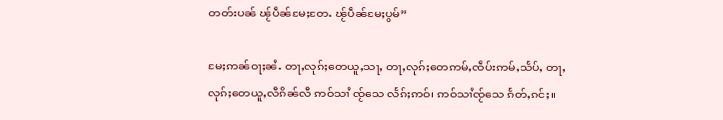တတ်းပၼ် ၽႂ်ပဵၼ်မႄႈတႄႉ ၽႂ်ပဵၼ်မႄႈပွမ်”

မႄႈဢၼ်ဝႃႈၼႆႉ တႃႇလုၵ်ႈတေယူႇသႃႇ တႃႇလုၵ်ႈတေဢမ်ႇၸဵပ်းဢမ်ႇသႅပ်ႇ တႃႇလုၵ်ႈတေယူႇလီၵိၼ်လီ ဢဝ်သၢႆ ၸႂ်သေ လႅၵ်ႈဢဝ်၊ ဢဝ်သၢႆၸႂ်သေ ၵႅတ်ႇၵင်ႈ။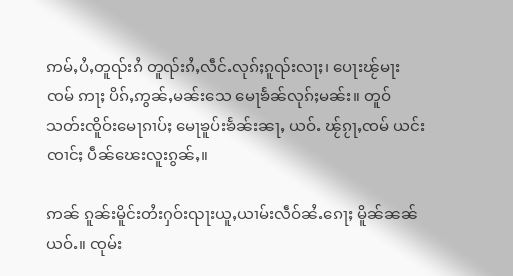ဢမ်ႇပႆႇတူၺ်းၵႆ တူၺ်းၵႆႇလဵင်ႉလုၵ်ႈၵူၺ်းလႃႈ၊ ပေႃးၽႂ်မႃးၸမ် ဢႃႈ ပိၵ်ႇဢွၼ်ႇမၼ်းသေ မေႃၶႅၼ်လုၵ်ႈမၼ်း။ တူဝ်သတ်းၸိူဝ်းမေႃၵၢပ်ႈ မေႃၶူပ်းၶႅၼ်းၼႃႇ ယဝ်ႉ ၽႂ်ၵႂႃႇၸမ် ယင်းၸၢင်ႈ ပဵၼ်ၽေးလူးၵွၼ်ႇ။

ဢၼ် ၵူၼ်းမိူင်းတႆးႁဝ်းၺႃးယူႇယၢမ်းလဵဝ်ၼႆႉၵေႃႈ မိူၼ်ၼၼ်ယဝ်ႉ။ ၸုမ်း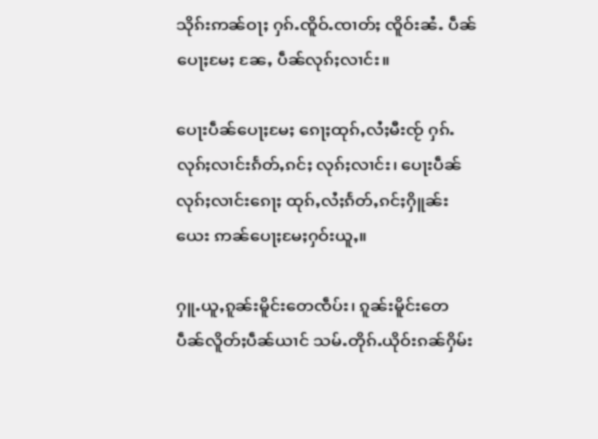သိုၵ်းဢၼ်ဝႃႈ ႁၵ်ႉၸိူဝ်ႉၸၢတ်ႈ ၸိူဝ်းၼႆႉ ပဵၼ်ပေႃႈမႄႈ ၼႄႇ ပဵၼ်လုၵ်ႈလၢင်း။

ပေႃးပဵၼ်ပေႃႈမႄႈ ၵေႃႈထုၵ်ႇလႆႈမီးၸႂ် ႁၵ်ႉလုၵ်ႈလၢင်းၵႅတ်ႇၵင်ႈ လုၵ်ႈလၢင်း၊ ပေႃးပဵၼ်လုၵ်ႈလၢင်းၵေႃႈ ထုၵ်ႇလႆႈၵႅတ်ႇၵင်ႈႁိူၼ်းယေး ဢၼ်ပေႃႈမႄႈႁဝ်းယူႇ။

ႁူႉယူႇၵူၼ်းမိူင်းတေၸဵပ်း၊ ၵူၼ်းမိူင်းတေ ပဵၼ်လိူတ်ႈပဵၼ်ယၢင် သမ်ႉတိုၵ်ႉယိုဝ်းၵၼ်ႁိမ်း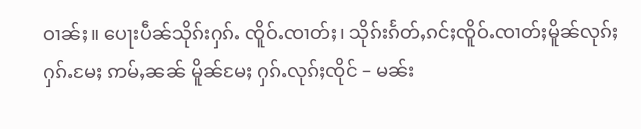ဝၢၼ်ႈ။ ပေႃးပဵၼ်သိုၵ်းႁၵ်ႉ ၸိူဝ်ႉၸၢတ်ႈ၊ သိုၵ်းၵႅတ်ႇၵင်ႈၸိူဝ်ႉၸၢတ်ႈမိူၼ်လုၵ်ႈႁၵ်ႉမႄႈ ဢမ်ႇၼၼ် မိူၼ်မႄႈ ႁၵ်ႉလုၵ်ႈၸိုင် – မၼ်း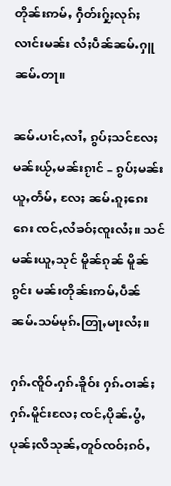တိုၼ်းဢမ်ႇ ႁဵတ်းႁႂ်ႈလုၵ်ႈလၢင်းမၼ်း လႆႈပဵၼ်ၼမ်ႉႁူၼမ်ႉတႃ။

ၼမ်ႉပၢင်ႇလၢႆႇ ၵွပ်ႈသင်လႄႈ မၼ်းယႂ်ႇမၼ်းၵႂၢင် – ၵွပ်ႈမၼ်းယူႇတႅမ်ႇ လႄႈ ၼမ်ႉၵူႈၵေးၵေး ၸင်ႇလႆၶဝ်ႈၸူးလႆႈ။ သင်မၼ်းယူႇသုင် မိူၼ်ၵုၼ် မိူၼ်ၵွင်း မၼ်းတိုၼ်းဢမ်ႇပဵၼ် ၼမ်ႉသမ်မုၵ်ႉတြႃႇမႃးလႆႈ။

ႁၵ်ႉၸိူဝ်ႉႁၵ်ႉၶိူဝ်း ႁၵ်ႉဝၢၼ်ႈႁၵ်ႉမိူင်းလႄႈ ၸင်ႇပိုၼ်ႉပွႆႇပုၼ်ႈလီသုၼ်ႇတူဝ်ၸဝ်ႈၵဝ်ႇ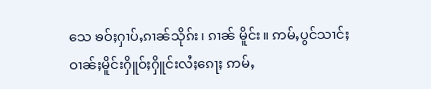သေ ၶဝ်ႈႁၢပ်ႇၵၢၼ်သိုၵ်း၊ ၵၢၼ် မိူင်း။ ဢမ်ႇပွင်သၢင်ႈဝၢၼ်ႈမိူင်းႁိူဝ်ႈႁိူင်းလႆႈၵေႃႈ ဢမ်ႇ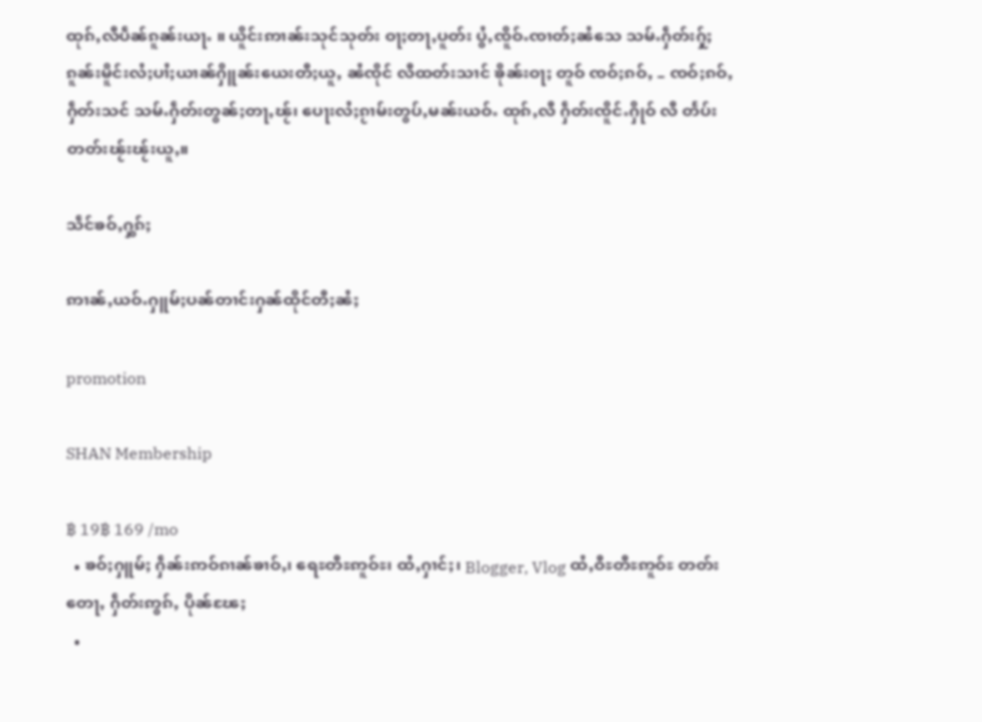ထုၵ်ႇလီပဵၼ်ၵူၼ်းယႃႉ ။ ယိူင်းဢၢၼ်းသုင်သုတ်း ဝႃႈတႃႇပူတ်း ပွႆႇၸိူဝ်ႉၸၢတ်ႈၼႆသေ သမ်ႉႁဵတ်းႁႂ်ႈၵူၼ်းမိူင်းလႆႈပၢႆႈယၢၼ်ႁိူၼ်းယေးတီႈယူႇ ၼႆၸိုင် လီထတ်းသၢင် ၶိုၼ်းဝႃႈ တူဝ် ၸဝ်ႈၵဝ်ႇ – ၸဝ်ႈၵဝ်ႇႁဵတ်းသင် သမ်ႉႁဵတ်းတွၼ်ႈတႃႇၽႂ်၊ ပေႃးလႆႈၵႂၢမ်းတွပ်ႇမၼ်းယဝ်ႉ ထုၵ်ႇလီ ႁဵတ်းၸိူင်ႉႁိုဝ် လီ တႅပ်းတတ်းၽႂ်းၽႂ်းယူႇ။

သဵင်ၶဝ်ႇႁွၵ်ႈ

ဢၢၼ်ႇယဝ်ႉႁူမ်ႈပၼ်တၢင်းႁၼ်ထိုင်တီႈၼႆႈ

promotion

SHAN Membership

฿ 19฿ 169 /mo
  • ၶဝ်ႈႁူမ်ႈ ႁဵၼ်းဢဝ်ၵၢၼ်ၶၢဝ်ႇ၊ ရေႊတီႊဢူဝ်ႊ၊ ထႆႇႁၢင်ႈ၊ Blogger, Vlog ထႆႇဝီႊတီႊဢူဝ်ႊ တတ်းတေႃႇ ႁဵတ်းဢွၵ်ႇ ပိုၼ်ၽႄႈ
  •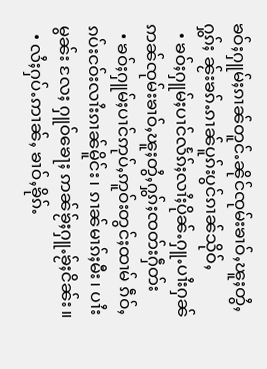ၶဝ်ႈႁူမ်ႈၵၢၼ်တူင်ႉၼိုင်ၸုမ်းၶၢဝ်ႇၽူႈတွႆႇႁွၵ်ႈ ၼႂ်းၶၵ်ႉၵၢၼ်ပူၵ်းပွင်ၵၢၼ်သိုဝ်ႇ
  • ၶဝ်ႈႁူမ်ႈပၢင်လႅၵ်ႈလၢႆႈပိုၼ်ႉႁူႉပၢႆးႁၼ် ဢၼ်ၸုမ်းၶၢဝ်ႇၽူႈတွႆႇႁွၵ်ႈၸတ်းႁဵတ်း
  • ၶဝ်ႈႁူမ်ႈပၢင်ဢုပ်ႇဢူဝ်းတွင်ႈထၢမ် ၵဵဝ်ႇၵပ်းငဝ်းလၢႆးၵၢၼ်မိူင်း၊ ၵၢၼ်မၢၵ်ႈမီး၊ ပၢႆးမွၼ်း လႄႈ ႁူဝ်ၶေႃႈ ဢၼ်ၶႂ်ႈႁူႉၶႂ်ႈငိၼ်း။
  • လႆႈႁပ်ႉဢၢၼ်ႇ ၶၢဝ်ႇၶိုၵ်ႉ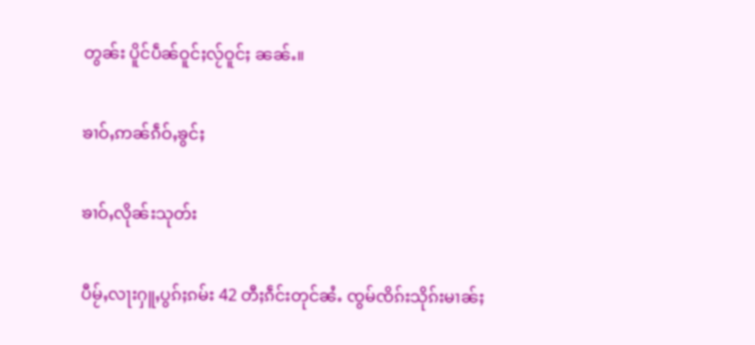တွၼ်း ပိူင်ပဵၼ်ဝူင်ႈလႂ်ဝူင်ႈ ၼၼ်ႉ။

ၶၢဝ်ႇဢၼ်ၵဵဝ်ႇၶွင်ႈ

ၶၢဝ်ႇလိုၼ်းသုတ်း

ပီမႂ်ႇလႃးႁူႇပွၵ်ႈၵမ်း 42 တီႈၵဵင်းတုင်ၼႆႉ ၸွမ်ၸိၵ်းသိုၵ်းမၢၼ်ႈ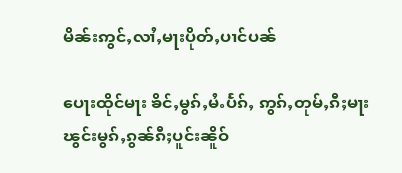မိၼ်းဢွင်ႇလၢႆႇမႃးပိုတ်ႇပၢင်ပၼ်

ပေႃးထိုင်မႃး ၶိင်ႇမွၵ်ႇမႆႉပႅၵ်ႇ ဢွၵ်ႇတုမ်ႇၵီႈမႃး ၽွင်းမွၵ်ႇၵွၼ်ၵီႈပူင်းၼိူဝ်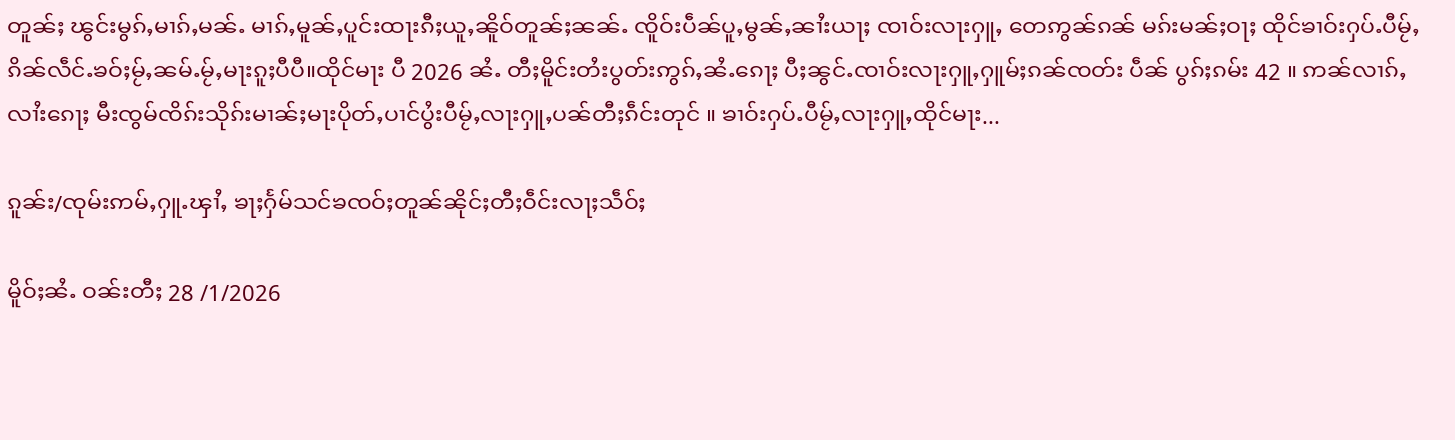တူၼ်ႈ ၽွင်းမွၵ်ႇမၢၵ်ႇမၼ်ႉ မၢၵ်ႇမူၼ်ႇပူင်းထႃးၵီႈယူႇၼိူဝ်တူၼ်ႈၼၼ်ႉ ၸိူဝ်းပဵၼ်ပူႇမွၼ်ႇၼၢႆးယႃႈ ၸၢဝ်းလႃးႁူႇ တေဢွၼ်ၵၼ် မၵ်းမၼ်ႈဝႃႈ ထိုင်ၶၢဝ်းႁပ်ႉပီမႂ်ႇ ၵိၼ်လဵင်ႉၶဝ်ႈမႂ်ႇၼမ်ႉမႂ်ႇမႃးၵူႈပီပီ။ထိုင်မႃး ပီ 2026 ၼႆႉ တီႈမိူင်းတႆးပွတ်းဢွၵ်ႇၼႆႉၵေႃႈ ပီႈၼွင်ႉၸၢဝ်းလႃးႁူႇႁူမ်ႈၵၼ်ၸတ်း ပဵၼ် ပွၵ်ႈၵမ်း 42 ။ ဢၼ်လၢၵ်ႇလၢႆးၵေႃႈ မီးၸွမ်ၸိၵ်းသိုၵ်းမၢၼ်ႈမႃးပိုတ်ႇပၢင်ပွႆးပီမႂ်ႇလႃးႁူႇပၼ်တီႈၵဵင်းတုင် ။ ၶၢဝ်းႁပ်ႉပီမႂ်ႇလႃးႁူႇထိုင်မႃး...

ၵူၼ်း/ၸုမ်းဢမ်ႇႁူႉၾၢႆႇ ၶႃႈႁႅမ်သင်ၶၸဝ်ႈတူၼ်ၼိုင်ႈတီႈဝဵင်းလႃႈသဵဝ်ႈ

မိူဝ်ႈၼႆႉ ဝၼ်းတီႈ 28 /1/2026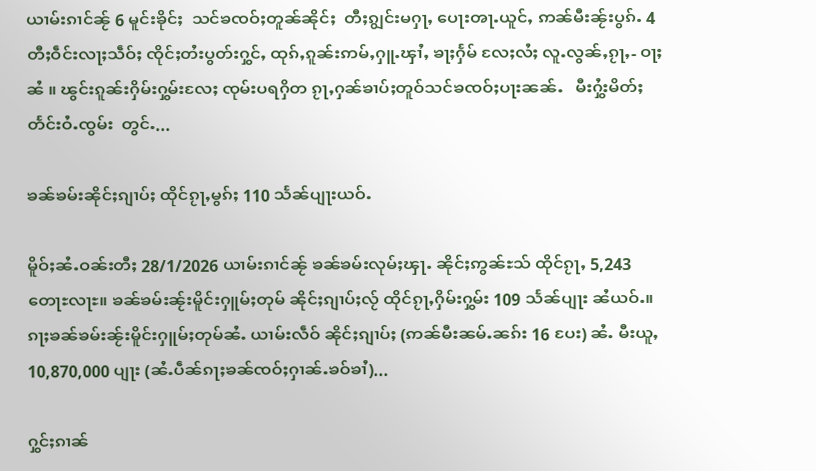ယၢမ်းၵၢင်ၼႂ် 6 မူင်းၶိုင်ႈ  သင်ၶၸဝ်ႈတူၼ်ၼိုင်ႈ  တီႈၵျွင်းမႁႃႇ ပေႃးၻႃႉယူင်ႇ ဢၼ်မီးၼႂ်းပွၵ်ႉ 4  တီႈဝဵင်းလႃႈသဵဝ်ႈ ၸိုင်ႈတႆးပွတ်းႁွင်ႇ ထုၵ်ႇၵူၼ်းဢမ်ႇႁူႉၾၢႆႇ ၶႃႈႁႅမ် လႄႈလႆႈ လူႉလွၼ်ႇၵႂႃႇ- ဝႃႈၼႆ ။ ၽွင်းၵူၼ်းႁိမ်းႁွမ်းလႄႈ ၸုမ်းပရႁိတ ၵႂႃႇႁၼ်ၶၢပ်ႈတူဝ်သင်ၶၸဝ်ႈပႃးၼၼ်ႉ   မီးႁွႆးမိတ်ႈတႅင်းဝႆႉၸွမ်း  တွင်ႉ...

ၶၼ်ၶမ်းၼိုင်ႈၵျၢပ်ႈ ထိုင်ၵႂႃႇမွၵ်ႈ 110 သႅၼ်ပျႃးယဝ်ႉ

မိူဝ်ႈၼႆႉဝၼ်းတီႈ 28/1/2026 ယၢမ်းၵၢင်ၼႂ် ၶၼ်ၶမ်းလုမ်ႈၾႃႉ ၼိုင်ႈဢွၼ်ႊသ် ထိုင်ၵႂႃႇ 5,243 တေႃႊလႃႊ။ ၶၼ်ၶမ်းၼႂ်းမိူင်းႁူမ်ႈတုမ် ၼိုင်ႈၵျၢပ်ႈလႂ် ထိုင်ၵႂႃႇႁိမ်းႁွမ်း 109 သႅၼ်ပျႃး ၼႆယဝ်ႉ။ ၵႃႈၶၼ်ၶမ်းၼႂ်းမိူင်းႁူမ်ႈတုမ်ၼႆႉ ယၢမ်းလဵဝ် ၼိုင်ႈၵျၢပ်ႈ (ဢၼ်မီးၼမ်ႉၼၵ်း 16 ပႄး) ၼႆႉ မီးယူႇ 10,870,000 ပျႃး (ၼႆႉပဵၼ်ၵႃႈၶၼ်ၸဝ်ႈႁၢၼ်ႉၶဝ်ၶၢႆ)...

ႁွင်ႈၵၢၼ်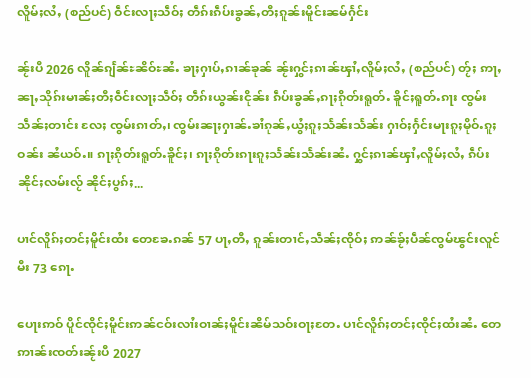လိူမ်ႈလႆႇ (စည်ပင်) ဝဵင်းလႃႈသဵဝ်ႈ တဵၵ်းၵဵပ်းၶွၼ်ႇတီႈၵူၼ်းမိူင်းၼမ်ႁႅင်း

ၼႂ်းပီ 2026 လိူၼ်ၵျႅၼ်ႊၼိဝ်ႊၼႆႉ ၶႃႈႁၢပ်ႇၵၢၼ်ၶုၼ် ၼႂ်းႁွင်ႈၵၢၼ်ၾၢႆႇလိူမ်ႈလႆႇ (စည်ပင်) တႂ်ႈ ဢႃႇၼႃႇသိုၵ်းမၢၼ်ႈတီႈဝဵင်းလႃႈသဵဝ်ႈ တဵၵ်းယွၼ်းငိုၼ်း ၵဵပ်းၶွၼ်ႇၵႃႈၵိုတ်းရူတ်ႉ ၶိူင်ႈရူတ်ႉၵႃး ၸွမ်းသဵၼ်ႈတၢင်း လႄႈ ၸွမ်းၵၢတ်ႇ၊ ၸွမ်းၼႃႈႁၢၼ်ႉၶၢႆၵုၼ်ႇယွႆႈၵူႈသႅၼ်းသႅၼ်း ႁၢဝ်ႈႁႅင်းမႃးၵူႈမိုဝ်ႉၵူႈဝၼ်း ၼႆယဝ်ႉ။ ၵႃႈၵိုတ်းရူတ်ႉၶိူင်ႈ၊ ၵႃႈၵိုတ်းၵႃးၵူႈသႅၼ်းသႅၼ်းၼႆႉ ႁွင်ႈၵၢၼ်ၾၢႆႇလိူမ်ႈလႆႇ ၵဵပ်း ၼိုင်ႈလမ်းလႂ် ၼိုင်ႈပွၵ်ႈ...

ပၢင်လိူၵ်ႈတင်ႈမိူင်းထႆး တေၶႄႉၵၼ် 57 ပႃႇတီႇ ၵူၼ်းတၢင်ႇသဵၼ်ႈၸိုဝ်ႈ ဢၼ်ၶႂ်ႈပဵၼ်ၸွမ်ၽွင်းလူင် မီး 73 ၵေႃႉ

ပေႃးဢဝ် ပိူင်ၸိုင်ႈမိူင်းဢၼ်ငဝ်းလၢႆးဝၢၼ်ႈမိူင်းၼိမ်သဝ်းဝႃႈတႄႉ ပၢင်လိူၵ်ႈတင်ႈၸိုင်ႈထႆးၼႆႉ တေဢၢၼ်းၸတ်းၼႂ်းပီ 2027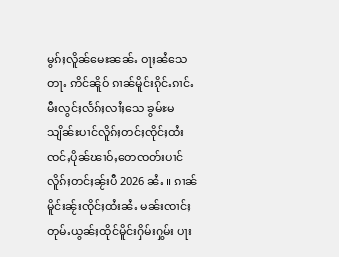မွၵ်ႈလိူၼ်မေႊၼၼ်ႉ ဝႃႈၼႆသေတႃႉ ဢိင်ၼိူဝ် ၵၢၼ်မိူင်းၵိုင်ႉၵၢင်ႉမီးလွင်ႈလႅၵ်ႈလၢႆႈသေ ၶွမ်ႊမသျိၼ်ႊပၢင်လိူၵ်ႈတင်ႈၸိုင်ႈထႆး ၸင်ႇပိုၼ်ၽၢဝ်ႇတေၸတ်းပၢင်လိူၵ်ႈတင်ႈၼႂ်းပီ 2026 ၼႆႉ ။ ၵၢၼ်မိူင်းၼႂ်းၸိုင်ႈထႆးၼႆႉ မၼ်းၸၢင်ႈတုမ်ႉယွၼ်ႈထိုင်မိူင်းႁိမ်းႁွမ်း ပႃး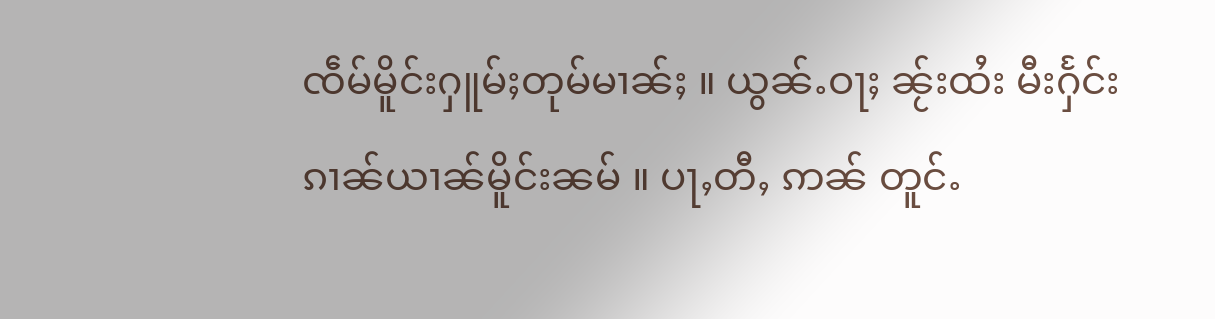ၸဵမ်မိူင်းႁူမ်ႈတုမ်မၢၼ်ႈ ။ ယွၼ်ႉဝႃႈ ၼႂ်းထႆး မီးႁႅင်းၵၢၼ်ယၢၼ်မိူင်းၼမ် ။ ပႃႇတီႇ ဢၼ် တူင်ႉ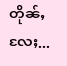တိုၼ်ႇလႄႈ...